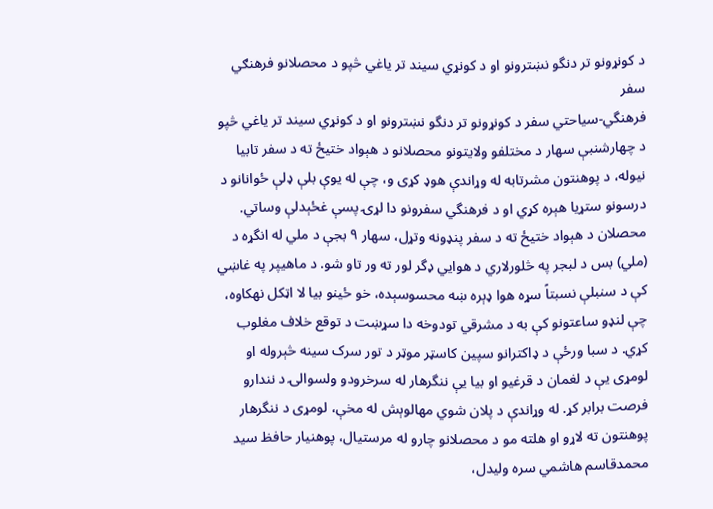د کونړونو تر دنگو نښترونو او د کونړي سيند تر ياغي څپو د محصلانو فرهنګي سفر
فرهنگي-سياحتي سفر د کونړونو تر دنگو نښترونو او د کونړي سيند تر ياغي څپو د چهارشنبې سهار د مختلفو ولايتونو محصلانو د هېواد ختيځ ته د سفر تابيا نيوله، د پوهنتون مشرتابه له وړاندې هوډ کړی و، چې له يوې بلې ډلې ځوانانو د درسونو ستړيا هېره کړي او د فرهنگي سفرونو دا لړۍ پسې غځېدلې وساتي. محصلان د هېواد ختيځ ته د سفر پنډونه وتړل، سهار ۹ بجې د ملي له انگړه د (ملي) بس د لبجر په څلورلاري د هوايي ډگر لور ته ور تاو شو. د ماهيپر په غاښي کې د سنبلې نسبتاً سړه هوا ډېره ښه محسوسېده، خو ځينو بيا لا اټکل نهکاوه، چې لنډو ساعتونو کې به د مشرقي تودوخه دا سړښت د توقع خلاف مغلوب کړي. د سبا ورځې د ډاکترانو سپين کاسټر موټر د تور سرک سينه څېروله او لومړی يې د لغمان د قرغيو او بيا يې ننگرهار له سرخرودو ولسوالۍ د نندارو فرصت برابر کړ. له وړاندې د پلان شوي مهالوېش له مخې، لومړی د ننگرهار پوهنتون ته لاړو او هلته مو د محصلانو چارو له مرستيال، پوهنیار حافظ سید محمدقاسم هاشمي سره وليدل،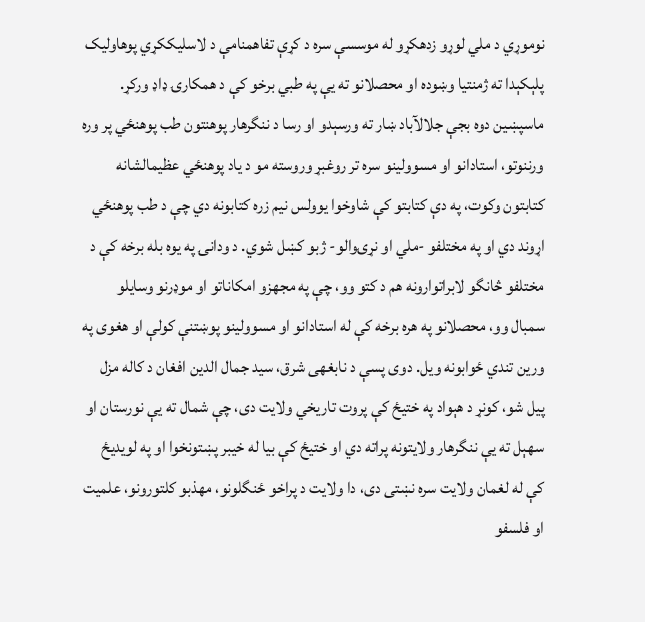نوموړي د ملي لوړو زدهکړو له موسسې سره د کړې تفاهمنامې د لاسليککړي پوهاوليک پلېکېدا ته ژمنتيا وښوده او محصلانو ته يې په طبي برخو کې د همکارۍ ډاډ ورکړ. ماسپښين دوه بجې جلالآباد ښار ته ورسېدو او رسا د ننگرهار پوهنتون طب پوهنځي پر وره ورننوتو، استادانو او مسوولينو سره تر روغبړ وروسته مو د ياد پوهنځي عظيمالشانه کتابتون وکوت، په دې کتابتو کې شاوخوا يوولس نيم زره کتابونه دي چې د طب پوهنځي اړوند دي او په مختلفو -ملي او نړۍوالو- ژبو کښل شوي. د ودانۍ په يوه بله برخه کې د مختلفو څانگو لابراتوارونه هم د کتو وو، چې په مجهزو امکاناتو او موډرنو وسايلو سمبال وو، محصلانو په هره برخه کې له استادانو او مسوولينو پوښتنې کولې او هغوی په ورين تندي ځوابونه ويل. دوی پسې د نابغهی شرق، سيد جمال الدين افغان د کاله مزل پيل شو، کونړ د هېواد په ختيځ کې پروت تاريخي ولايت دی، چې شمال ته يې نورستان او سهېل ته يې ننگرهار ولايتونه پراته دي او ختيځ کې بيا له خيبر پښتونخوا او په لويديځ کې له لغمان ولايت سره نښتی دی، دا ولايت د پراخو ځنگلونو، مهذبو کلتورونو، علميت او فلسفو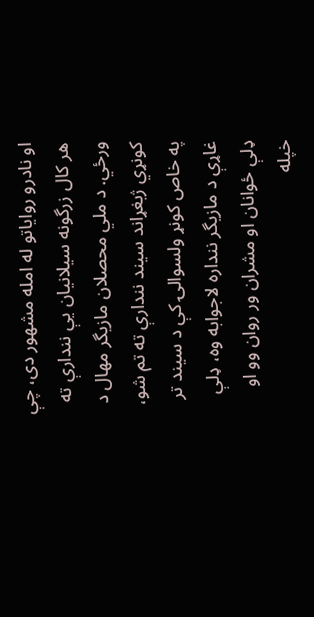او نادرو رواياتو له امله مشهور دی، چې هر کال زرگونه سيلانيان يې نندارې ته ورځي. د ملي محصلان مازيگر مهال د کونړي ژبغړاند سيند نندارې ته تم شو، په خاص کونړ ولسوالۍ کې د سيند تر غاړې د مازيگر ننداره لاجوابه وه، ډلې ډلې ځوانان او مشران ور روان وو او خپله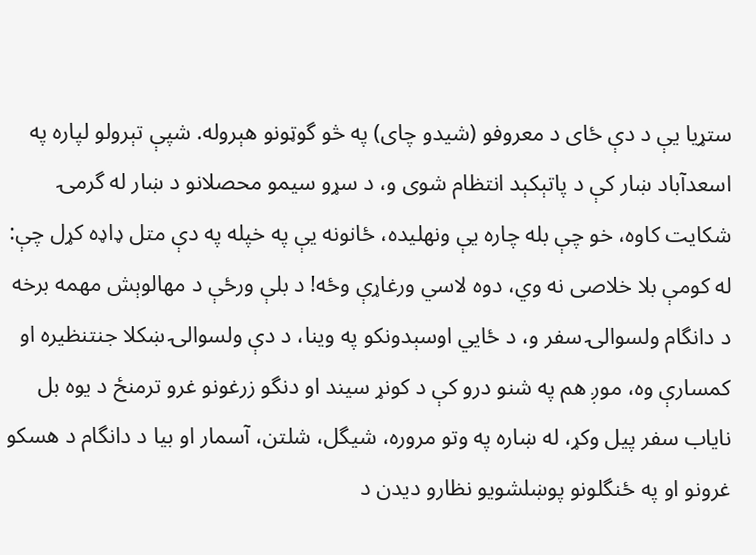ستړيا يې د دې ځای د معروفو (شيدو چای) په څو گوټونو هېروله. شپې تېرولو لپاره په اسعدآباد ښار کې د پاتېکېد انتظام شوی و، د سړو سيمو محصلانو د ښار له گرمۍ شکايت کاوه، خو چې بله چاره يې ونهليده، ځانونه يې په خپله په دې متل ډاډه کړل چې: له کومې بلا خلاصی نه وي، دوه لاسي ورغاړې وځه! د بلې ورځې د مهالوېش مهمه برخه د دانگام ولسوالۍ سفر و، د ځايي اوسېدونکو په وينا، د دې ولسوالۍ ښکلا جنتنظيره او کمسارې وه، موږ هم په شنو درو کې د کونړ سيند او دنگو زرغونو غرو ترمنځ د يوه بل ناياب سفر پيل وکړ، له ښاره په وتو مروره، شيگل، شلتن، آسمار او بيا د دانگام د هسکو غرونو او په ځنگلونو پوښلشويو نظارو ديدن د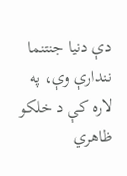دې دنيا جنتنما نندارې وې، په لاره کې د خلکو ظاهري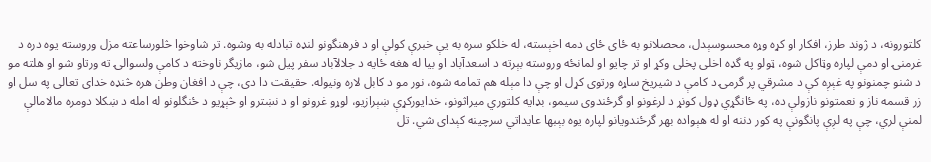کلتورونه، د ژوند طرز، افکار او کړه وړه محسوسېدل، محصلانو به ځای ځای دمه اخېسته، له خلکو سره به يې خبرې کولې او د فرهنگونو لنډه تبادله به وشوه. تر شاوخوا څلورساعته مزل وروسته يوه دره د غرمنۍ او دمې لپاره وټاکل شوه، ټولو په گډه اخلی پخلی وکړ او تر چايو او لمانځه وروسته بېرته د اسعدآباد او بيا له هغه ځایه د جلالآباد سفر پيل شو، مازيگر ناوخته د کامې ولسوالۍ ته ورتاو شو او هلته مو د شنو چمنونو په غېږه کې د مشرقي پر گرمۍ د کامې د شيريخ ساړه ورتوی کړل او چې دا مېله هم تمامه شوه، نور مو د کابل لاره ونيوله. حقيقت دا دی، چې د افغان وطن هره څنډه خدای تعالی په سل او زر قسمه ناز و نعمتونو نازولې ده، په ځانگړي ډول کونړ د لرغونو او گرځندوی سيمو، بډايه کلتوري ميراثونو، خدایورکړې ښېرازيو، لوړو غرونو او د نښترو او څېړيو د ځنگلونو له امله د ښکلا دومره مالامالې لمنې لري، چې په لږې پانگونې په کور دننه او له هېواده بهر گرځندويانو لپاره يوه بېبها عايداتي سرچينه کېدای شي. تل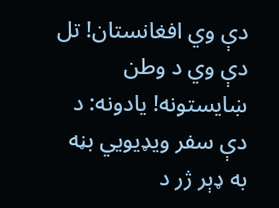دې وي افغانستان! تل دې وي د وطن ښايستونه! يادونه: د دې سفر ويډيويي بڼه به ډېر ژر د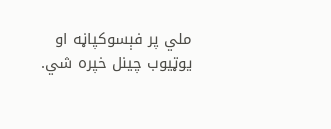ملي پر فېسوکپاڼه او يوټيوب چينل خپره شي.